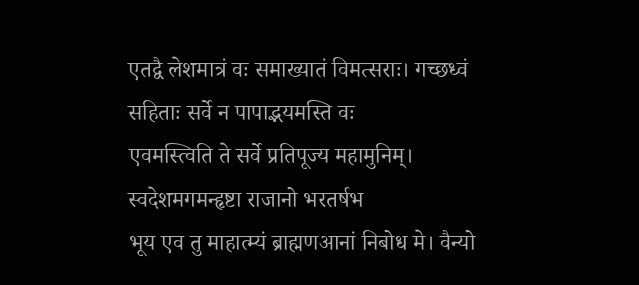एतद्वै लेशमात्रं वः समाख्यातं विमत्सराः। गच्छध्वं सहिताः सर्वे न पापाद्भयमस्ति वः
एवमस्त्विति ते सर्वे प्रतिपूज्य महामुनिम्। स्वदेशमगमन्हृष्टा राजानो भरतर्षभ
भूय एव तु माहात्म्यं ब्राह्मणआनां निबोध मे। वैन्यो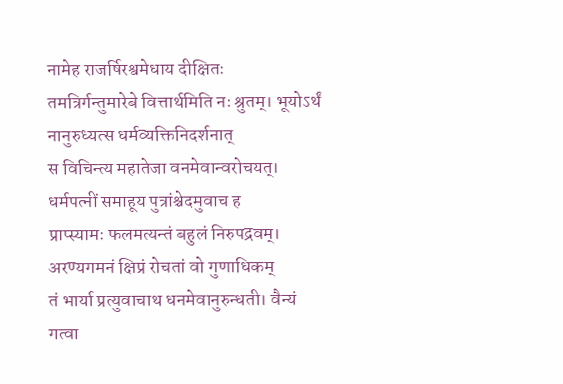नामेह राजर्षिरश्वमेधाय दीक्षितः
तमत्रिर्गन्तुमारेबे वित्तार्थमिति नः श्रुतम्। भूयोऽर्थं नानुरुध्यत्स धर्मव्यक्तिनिदर्शनात्
स विचिन्त्य महातेजा वनमेवान्वरोचयत्। धर्मपत्नीं समाहूय पुत्रांश्चेदमुवाच ह
प्राप्स्यामः फलमत्यन्तं बहुलं निरुपद्रवम्। अरण्यगमनं क्षिप्रं रोचतां वो गुणाधिकम्
तं भार्या प्रत्युवाचाथ धनमेवानुरुन्धती। वैन्यं गत्वा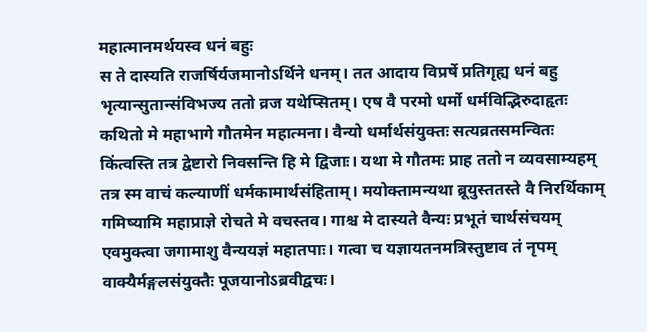महात्मानमर्थयस्व धनं बहुः
स ते दास्यति राजर्षिर्यजमानोऽर्थिने धनम्। तत आदाय विप्रर्षे प्रतिगृह्य धनं बहु
भृत्यान्सुतान्संविभज्य ततो व्रज यथेप्सितम्। एष वै परमो धर्मो धर्मविद्भिरुदाहृतः
कथितो मे महाभागे गौतमेन महात्मना। वैन्यो धर्मार्थसंयुक्तः सत्यव्रतसमन्वितः
किंत्वस्ति तत्र द्वेष्टारो निवसन्ति हि मे द्विजाः। यथा मे गौतमः प्राह ततो न व्यवसाम्यहम्
तत्र स्म वाचं कल्याणीं धर्मकामार्थसंहिताम्। मयोक्तामन्यथा ब्रूयुस्ततस्ते वै निरर्थिकाम्
गमिष्यामि महाप्राज्ञे रोचते मे वचस्तव। गाश्च मे दास्यते वैन्यः प्रभूतं चार्थसंचयम्
एवमुक्त्वा जगामाशु वैन्ययज्ञं महातपाः। गत्वा च यज्ञायतनमत्रिस्तुष्टाव तं नृपम्
वाक्यैर्मङ्गलसंयुक्तैः पूजयानोऽब्रवीद्वचः।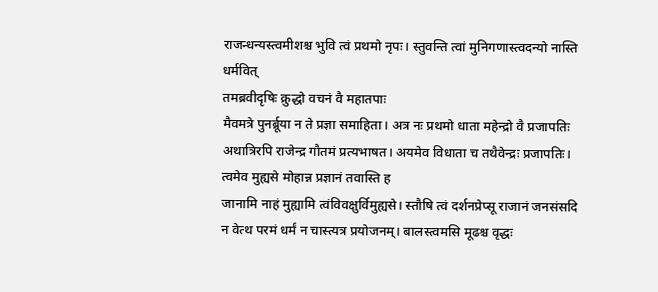राजन्धन्यस्त्वमीशश्च भुवि त्वं प्रथमो नृपः। स्तुवन्ति त्वां मुनिगणास्त्वदन्यो नास्ति धर्मवित्
तमब्रवीदृषिः क्रुद्धो वचनं वै महातपाः
मैवमत्रे पुनर्ब्रूया न ते प्रज्ञा समाहिता। अत्र नः प्रथमो धाता महेन्द्रो वै प्रजापतिः
अथात्रिरपि राजेन्द्र गौतमं प्रत्यभाषत। अयमेव विधाता च तथैवेन्द्रः प्रजापतिः। त्वमेव मुह्यसे मोहान्न प्रज्ञानं तवास्ति ह
जानामि नाहं मुह्यामि त्वंविवक्षुर्विमुह्यसे। स्तौषि त्वं दर्शनप्रेप्सू राजानं जनसंसदि
न वेत्थ परमं धर्मं न चास्त्यत्र प्रयोजनम्। बालस्त्वमसि मूढश्च वृद्धः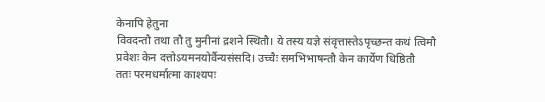केनापि हेतुना
विवदन्तौ तथा तौ तु मुनीनां द्रशने स्थितौ। ये तस्य यज्ञे संवृत्तास्तेऽपृच्छन्त कथं त्विमौ
प्रवेशः केन दत्तोऽयमनयोर्वैन्यसंसदि। उच्चैः समभिभाषन्तौ केन कार्येण धिष्ठितौ
ततः परमधर्मात्मा काश्यपः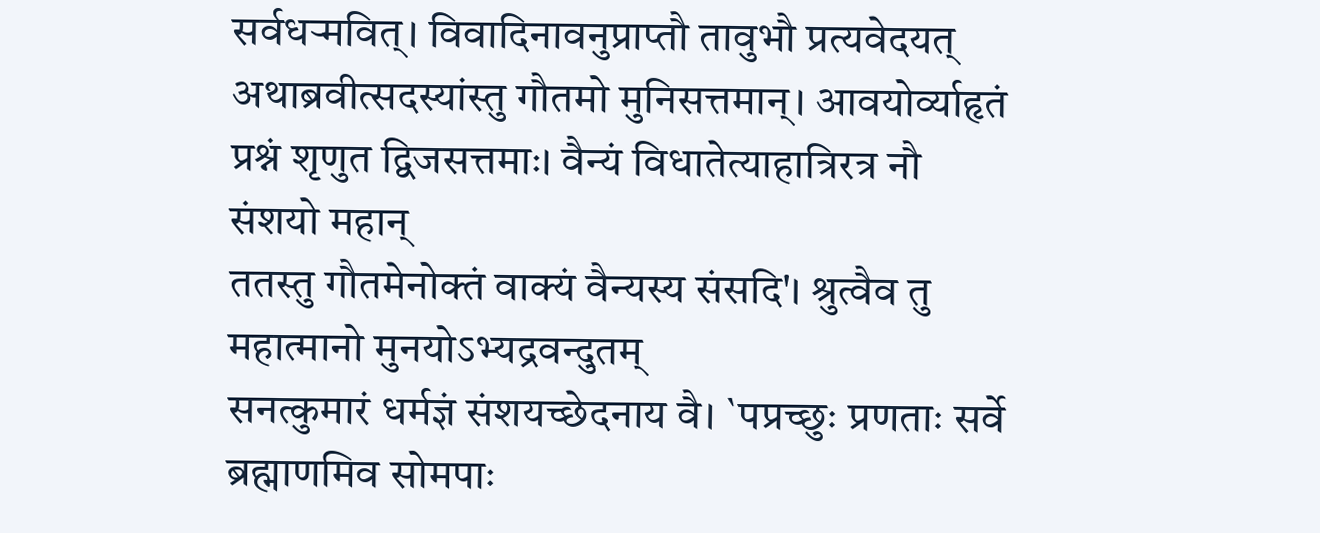सर्वधऱ्मवित्। विवादिनावनुप्राप्तौ तावुभौ प्रत्यवेदयत्
अथाब्रवीत्सदस्यांस्तु गौतमो मुनिसत्तमान्। आवयोर्व्याहृतं प्रश्नं शृणुत द्विजसत्तमाः। वैन्यं विधातेत्याहात्रिरत्र नौ संशयो महान्
ततस्तु गौतमेनोक्तं वाक्यं वैन्यस्य संसदि'। श्रुत्वैव तु महात्मानो मुनयोऽभ्यद्रवन्दुतम्
सनत्कुमारं धर्मज्ञं संशयच्छेदनाय वै। `पप्रच्छुः प्रणताः सर्वे ब्रह्माणमिव सोमपाः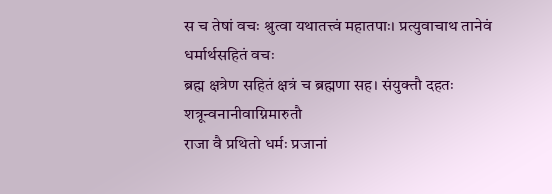स च तेषां वचः श्रुत्वा यथातत्त्वं महातपाः। प्रत्युवाचाथ तानेवं धर्मार्थसहितं वचः
ब्रह्म क्षत्रेण सहितं क्षत्रं च ब्रह्मणा सह। संयुक्तौ दहतः शत्रून्वनानीवाग्निमारुतौ
राजा वै प्रथितो धर्मः प्रजानां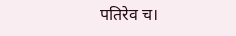पतिरेव च।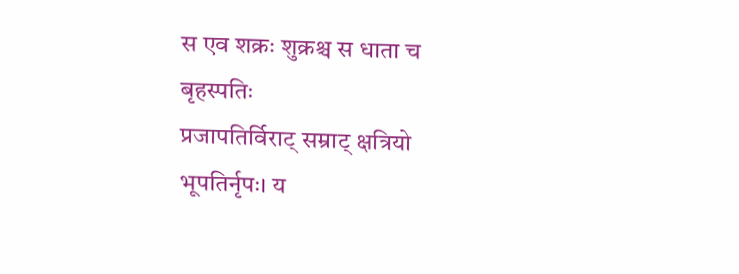स एव शक्रः शुक्रश्च स धाता च बृहस्पतिः
प्रजापतिर्विराट् सम्राट् क्षत्रियो भूपतिर्नृपः। य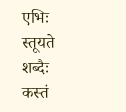एभिः स्तूयते शब्दैः कस्तं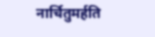नार्चितुमर्हति